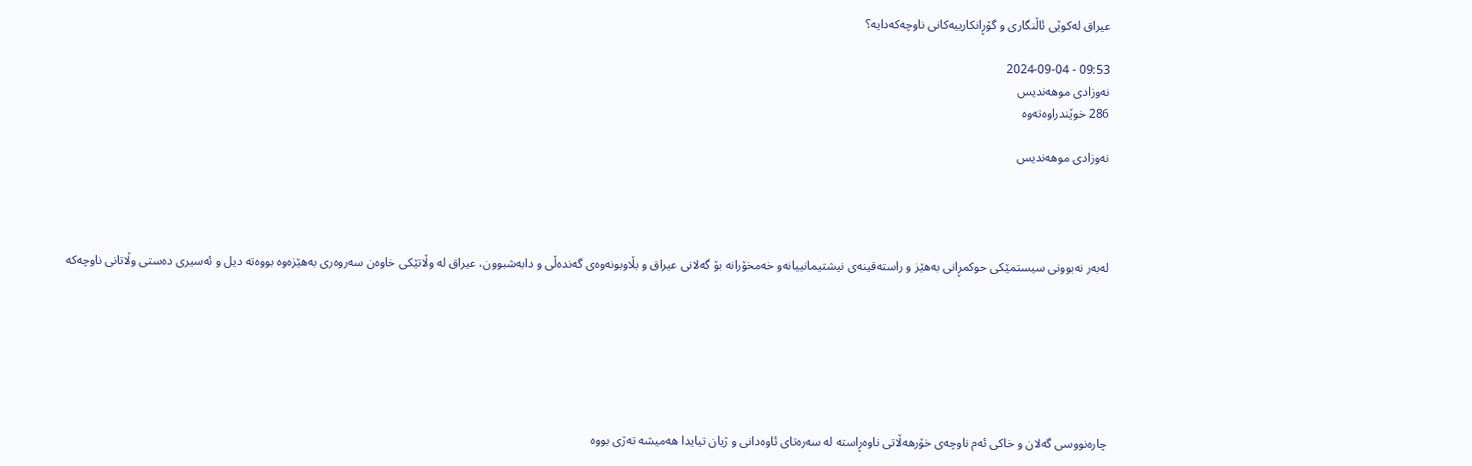عیراق لەكوێی ئاڵنگاری و گۆڕانكارییەكانی ناوچەكەدایە؟

09:53 - 2024-09-04
نەوزادی موهەندیس
286 خوێندراوەتەوە

نەوزادی موهەندیس




لەبەر نەبوونی سیستمێكی حوكمڕانی بەهێز و راستەقینەی نیشتیمانییانەو خەمخۆرانە بۆ گەلانی عیراق و بڵاوبونەوەی گەندەڵی و دابەشبوون، عیراق لە وڵاتێكی خاوەن سەروەری بەهێزەوە بووەتە دیل و ئەسیری دەستی وڵاتانی ناوچەكە







چارەنووسی گەلان و خاكی ئەم ناوچەی خۆرهەڵاتی ناوەڕاستە لە سەرەتای ئاوەدانی و ژیان تیایدا هەمیشە تەژی بووە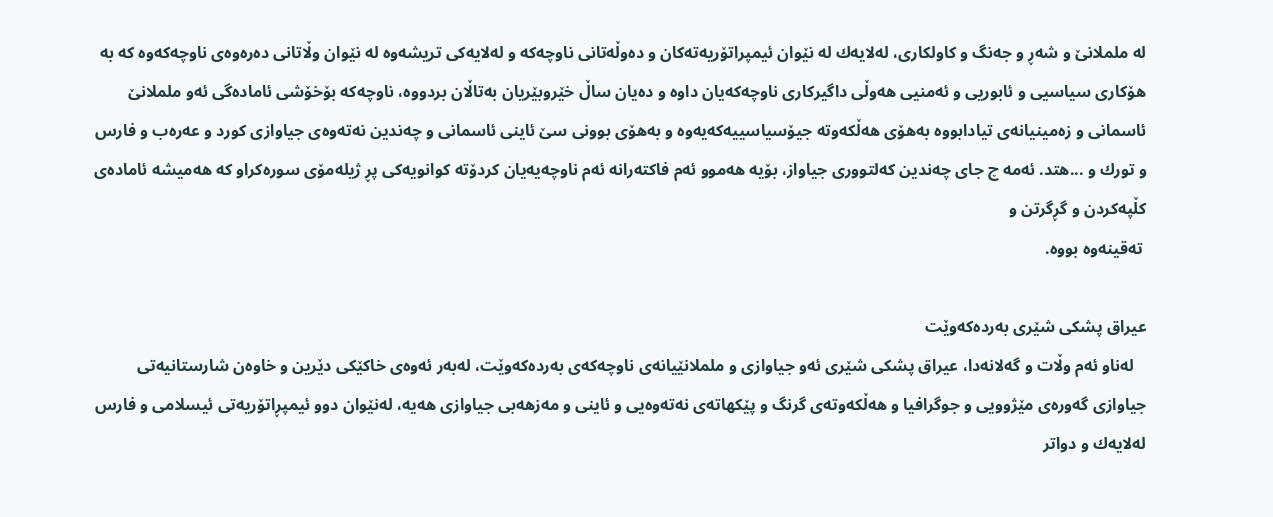لە ململانێ و شەڕ و جەنگ و كاولكاری، لەلایەك لە نێوان ئیمپراتۆریەتەكان و دەوڵەتانی ناوچەكە و لەلایەكی تریشەوە لە نێوان وڵاتانی دەرەوەی ناوچەكەوە كە بە هۆكاری سیاسیی و ئابوریی و ئەمنیی هەوڵی داگیركاری ناوچەكەیان داوە و دەیان ساڵ خێروبێریان بەتاڵان بردووە، ناوچەكە بۆخۆشی ئامادەگی ئەو ململانێ ئاسمانی و زەمینیانەی تیادابووە بەهۆی هەڵكەوتە جیۆسیاسییەكەیەوە و بەهۆی بوونی سێ‌ ئاینی ئاسمانی و چەندین نەتەوەی جیاوازی كورد و عەرەب و فارس و تورك و ...هتد. ئەمە چ جای چەندین كەلتووری جیاواز، بۆیە هەموو ئەم فاكتەرانە ئەم ناوچەیەیان كردۆتە كوانویەكی پڕ ژیلەمۆی سورەكراو كە هەمیشە ئامادەی كڵپەكردن و گڕگرتن و
 تەقینەوە بووە.

عیراق پشكی شێری بەردەكەوێت
   لەناو ئەم وڵات و گەلانەدا، عیراق پشكی شێری ئەو جیاوازی و ململانێیانەی ناوچەكەی بەردەكەوێت، لەبەر ئەوەی خاكێكی دێرین و خاوەن شارستانیەتی جیاوازی گەورەی مێژوویی و جوگرافیا و هەڵكەوتەی گرنگ و پێكهاتەی نەتەوەیی و ئاینی و مەزهەبی جیاوازی هەیە، لەنێوان دوو ئیمپڕاتۆریەتی ئیسلامی و فارس لەلایەك و دواتر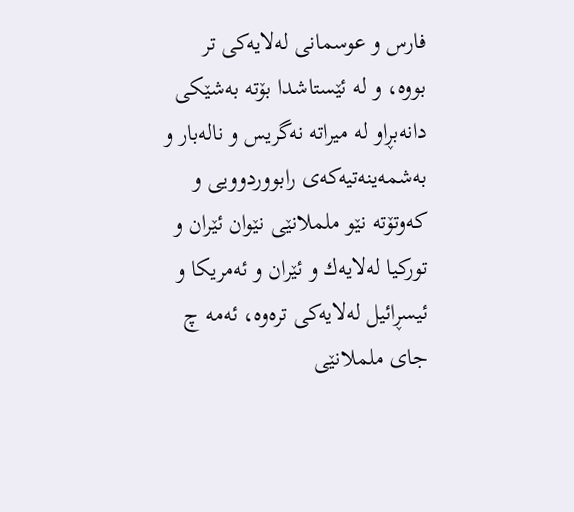فارس و عوسمانی لەلایەكی تر بووە، و لە ئێستاشدا بۆتە بەشێكی دانەبڕاو لە میراتە نەگریس و نالەبار و بەشمەینەتیەكەی رابووردوویی و كەوتۆتە نێو ململانێی نێوان ئێران و توركیا لەلایەك و ئێران و ئەمریكا و ئیسڕائیل لەلایەكی ترەوە، ئەمە چ جای ململانێی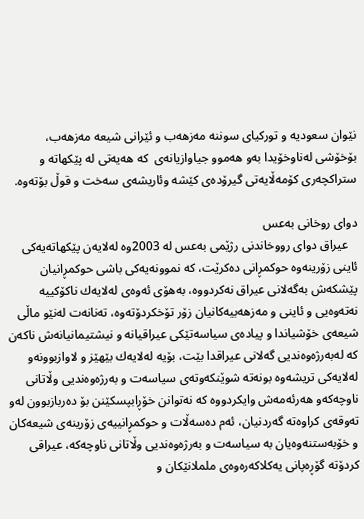نێوان سعودیە و توركیای سوننە مەزهەب و ئێرانی شیعە مەزهەب، بۆخۆشی لەناوخۆیدا بەو هەموو جیاوازیانەی  كە هەیەتی لە پێكهاتە و ستراكچەری كۆمەڵایەتی گیرۆدەی كێشە وئاریشەی سەخت و قوڵ بۆتەوە.

دوای روخانی بەعس
   عیراق دوای رووخاندنی رژێمی بەعس لە 2003وە لەلایەن پێكهاتەیەكی ئاینی زۆرینەوە حوكمڕانی دەكرێت، كە نموونەیەكی باشی حوكمڕانیان پێشكەش بەگەلانی عیراق نەكردووە، بەهۆی ئەوەی لەلایەك ناكۆكییە نەتەوەیی و ئاینی و مەزهەبیەكانیان زۆر تۆخكردۆتەوە، تەنانەت لەنێو ماڵی شیعەی خۆشیاندا و پیادەی سیاسەتێكی عیراقیانە و نیشتیمانیانەش ناكەن كە لەبەرژەوەندیی گەلانی عیراقدا بێت، بۆیە لەلایەك بێهێز و لاوازبوونەو لەلایەكی تریشەوە بونەتە شوێنکەوتەی سیاسەت و بەرژەوەندیی وڵاتانی ناوچەكەو هەرئەمەش وایكردووە كە نەتوانن خۆڕابپسكێنن بۆ دەربازبوون لەو تەوقەی كراوەتە گەردنیان، ئەم دەسەڵات و حوكمڕانییەی زۆرینەی شیعەكان و خۆبەستنەوەیان بە سیاسەت و بەرژەوەندیی وڵاتانی ناوچەكە، عیراقی كردۆتە گۆڕەپانی یەكلاكەرەوەی ململانێكان و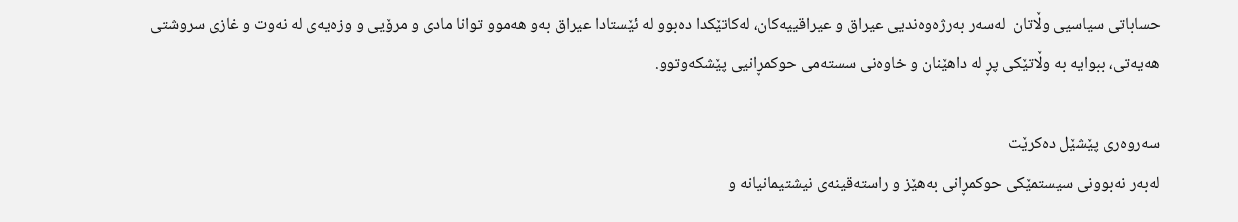حساباتی سیاسیی وڵاتان  لەسەر بەرژەوەندیی عیراق و عیراقییەكان، لەكاتێكدا دەبوو لە ئێستادا عیراق بەو هەموو توانا مادی و مرۆیی و وزەیەی لە نەوت و غازی سروشتی هەیەتی، ببوایە بە وڵاتێكی پڕ لە داهێنان و خاوەنی سستەمی حوكمڕانیی پێشكەوتوو.

سەروەری پێشێل دەكرێت
لەبەر نەبوونی سیستمێكی حوكمڕانی بەهێز و راستەقینەی نیشتیمانیانە و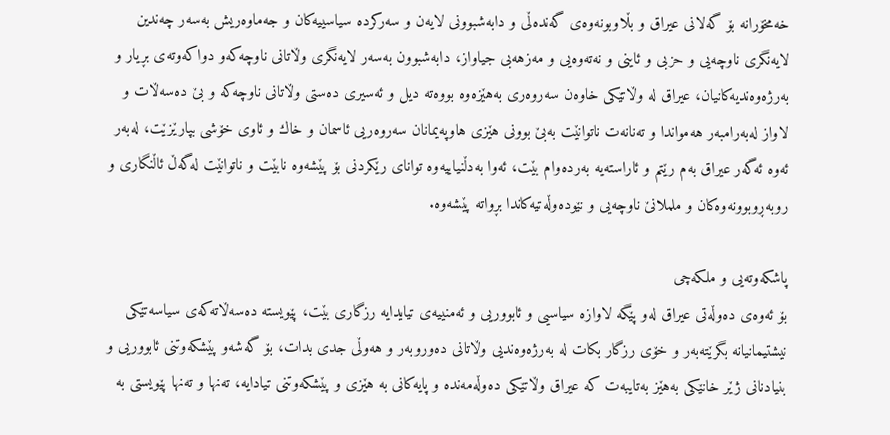خەمخۆرانە بۆ گەلانی عیراق و بڵاوبونەوەی گەندەڵی و دابەشبوونی لایەن و سەركردە سیاسییەكان و جەماوەریش بەسەر چەندین لایەنگری ناوچەیی و حزبی و ئاینی و نەتەوەیی و مەزهەبی جیاواز، دابەشبوون بەسەر لایەنگری وڵاتانی ناوچەكەو دواكەوتەی بڕیار و بەرژەوەندیەكانیان، عیراق لە وڵاتێكی خاوەن سەروەری بەهێزەوە بووەتە دیل و ئەسیری دەستی وڵاتانی ناوچەكە و بێ‌ دەسەڵات و لاواز لەبەرامبەر هەمواندا و تەنانەت ناتوانێت بەبێ‌ بوونی هێزی هاوپەیمانان سەروەریی ئاسمان و خاك و ئاوی خۆشی بپارێزێت، لەبەر ئەوە ئەگەر عیراق بەم رێتم و ئاراستەیە بەردەوام بێت، ئەوا بەدڵنیاییەوە توانای رێكردنی بۆ پێشەوە نابێت و ناتوانێت لەگەڵ ئاڵنگاری و روبەڕوبوونەوەكان و ململانێ ناوچەیی و نێودەوڵەتیەكاندا بڕواتە پێشەوە.

پاشكەوتەیی و ملكەچی
بۆ ئەوەی دەوڵەتی عیراق لەو پێگە لاوازە سیاسیی و ئابووریی و ئەمنییەی تیایدایە رزگاری بێت، پێویستە دەسەڵاتەكەی سیاسەتێكی نیشتیمانیانە بگرێتەبەر و خۆی رزگار بكات لە بەرژەوەندیی وڵاتانی دەوروبەر و هەوڵی جدی بدات، بۆ گەشەو پێشكەوتنی ئابووریی و بنیادنانی ژێر خانێكی بەهێز بەتایبەت كە عیراق وڵاتێكی دەوڵەمەندە و پایەكانی بە هێزی و پێشكەوتنی تیادایە، تەنها و تەنها پێویستی بە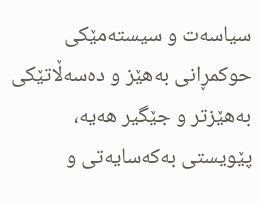سیاسەت و سیستەمێكی حوكمڕانی بەهێز و دەسەڵاتێكی بەهێزتر و جێگیر هەیە، پێویستی بەكەسایەتی و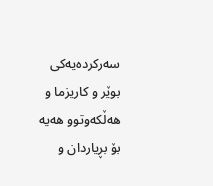سەركردەیەكی بوێر و كاریزما و هەڵكەوتوو هەیە بۆ بڕیاردان و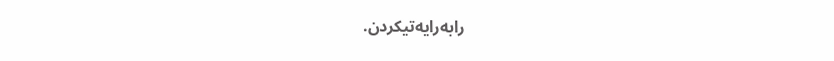رابەرایەتیكردن.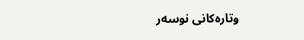وتارەکانی نوسەر